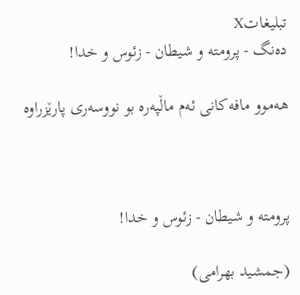تبليغاتX
ده‌نگ - پرومته‌ و شیطان - زئوس و خدا!

هه‌موو مافه‌کانی ئه‌م ماڵپه‌ره بو نووسه‌ری پارێزراوه



پرومته‌ و شیطان - زئوس و خدا!

(جمشید بهرامی)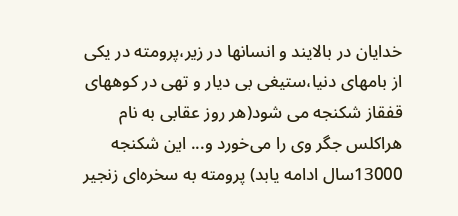خدایان در بالایند و انسانها در زیر،پرومته‌ در یکی از بامهای دنیا،ستیغی بی دیار و تهی در کوههای قفقاز شکنجه‌ می شود(هر روز عقابی به‌ نام هراکلس جگر وی را می‌خورد و... این شکنجه‌ 13000سال‌ ادامه‌ یابد) پرومته‌ به‌ سخره‌ای زنجیر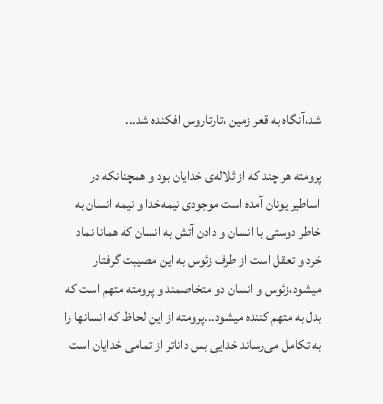شد،آنگاه به‌ قعر زمین ،تارتاروس افکنده‌ شد...

پرومته‌ هر چند که‌ از ثلاله‌ی خدایان بود و همچنانکه‌ در اساطیر یونان آمده‌ است موجودی نیمه‌خدا و نیمه‌ انسان به‌ خاطر دوستی با انسان و دادن آتش به‌ انسان که‌ همانا نماد خرد و تعقل است از طرف زئوس به‌ این مصیبت گرفتار میشود،زئوس و انسان دو متخاصمند و پرومته‌ متهم است که‌ بدل به‌ متهم کننده‌ میشود...پرومته‌ از این لحاظ که‌ انسانها را به‌ تکامل می‌رساند خدایی بس داناتر از تمامی خدایان است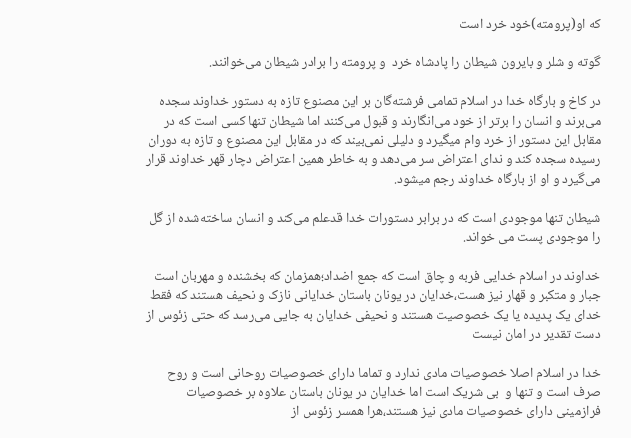که‌ او(پرومته‌)خود خرد است

گوته‌ و شلر و بایرون شیطان را پادشاه خرد  و پرومته‌ را برادر شیطان می‌خوانند.

در کاخ و بارگاه خدا در اسلام تمامی فرشته‌گان بر این مصنوع تازه‌ به‌ دستور خداوند سجده‌ می‌برند و انسان را برتر از خود می‌انگارند و قبول می‌کنند اما شیطان تنها کسی است که‌ در مقابل این دستور از خرد وام میگیرد و دلیلی نمی‌بیند که‌ در مقابل این مصنوع و تازه‌ به‌ دوران رسیده‌ سجده‌ کند و ندای اعتراض سر می‌دهد و به‌ خاطر همین اعتراض دچار قهر خداوند قرار می‌گیرد و او از بارگاه خداوند رجم میشود.

شیطان تنها موجودی است که‌ در برابر دستورات خدا قدعلم می‌کند و انسان ساخته‌شده‌ از گل را موجودی پست می خواند.

خداوند در اسلام خدایی فربه‌ و چاق است که‌ جمع اضداد؛همزمان که‌ بخشنده‌ و مهربان است جبار و متکبر و قهار نیز هست،خدایان در یونان باستان خدایانی نازک و نحیف هستند که‌ فقط خدای یک پدیده‌ یا یک خصوصیت هستند و نحیفی خدایان به‌ جایی می‌رسد که‌ حتی زئوس از دست تقدیر در امان نیست

خدا در اسلام اصلا خصوصیات مادی ندارد و تماما دارای خصوصیات روحانی است و روح صرف است و تنها و  بی شریک است اما خدایان در یونان باستان علاوه‌ بر خصوصیات فرازمینی دارای خصوصیات مادی نیز هستند،هرا همسر زئوس از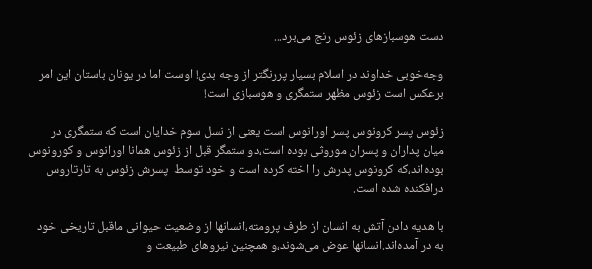دست هوسبازهای زئوس رنج می‌برد...

وجه‌خوبی خداوند در اسلام بسیار پررنگتر از وجه‌ بدی! اوست اما در یونان باستان این امر برعکس است زئوس مظهر ستمگری و هوسبازی است!

زئوس پسر کرونوس پسر اورانوس است یعنی از نسل سوم خدایان است که‌ ستمگری در میان پداران و پسران موروثی بوده‌ است،دو ستمگر قبل از زئوس همانا اورانوس و کورونوس بوده‌اند،که‌ کرونوس پدرش را اخته‌ کرده‌ است و خود توسط  پسرش زئوس به‌ تارتاروس درافکنده‌ شده‌ است.

با هدیه‌ دادن آتش به‌ انسان از طرف پرومته‌،انسانها از وضعیت حیوانی ماقبل تاریخی خود به‌ در آمده‌اند.انسانها عوض می‌شوند،و همچنین نیروهای طبیعت و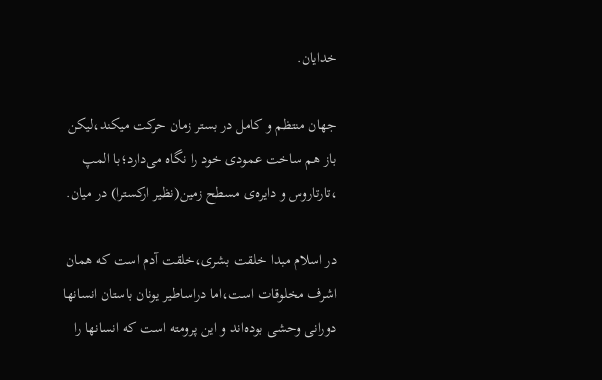خدایان.

جهان منتظم و کامل در بستر زمان حرکت میکند،لیکن باز هم ساخت عمودی خود را نگاه می‌دارد؛با المپ ،تارتاروس و دایره‌ی مسطح زمین(نظیر ارکسترا) در میان.

در اسلام مبدا خلقت بشری،خلقت آدم است که‌ همان اشرف مخلوقات است،اما دراساطیر یونان باستان انسانها دورانی وحشی بوده‌اند و این پرومته‌ است که‌ انسانها را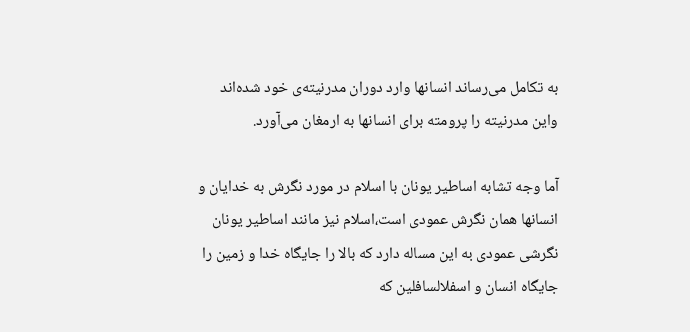به‌ تکامل می‌رساند انسانها وارد دوران مدرنیته‌ی خود شده‌اند واین مدرنیته‌ را پرومته‌ برای انسانها به‌ ارمغان می‌آورد.

آما وجه‌ تشابه‌ اساطیر یونان با اسلام در مورد نگرش به‌ خدایان و انسانها همان نگرش عمودی است،اسلام نیز مانند اساطیر یونان نگرشی عمودی به‌ این مساله‌ دارد که‌ بالا را جایگاه خدا و زمین را جایگاه انسان و اسفلالسافلین که‌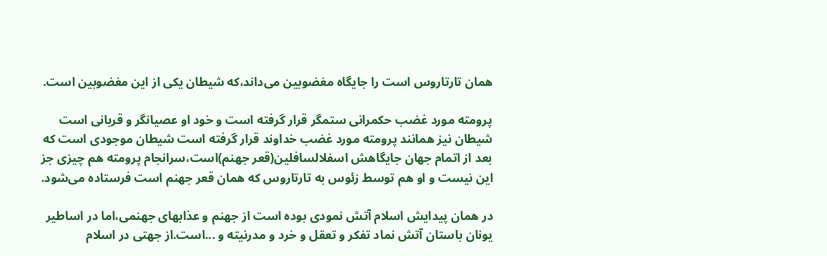همان تارتاروس است را جایگاه مغضوبین می‌داند،که‌ شیطان یکی از این مغضوبین است.

پرومته‌ مورد غضب حکمرانی ستمگر قرار گرفته‌ است و خود او عصیانگر و قربانی است شیطان نیز همانند پرومته‌ مورد غضب خداوند قرار گرفته‌ است شیطان موجودی است که‌ بعد از اتمام جهان جایگاهش اسفلالسافلین(قعر جهنم)است،سرانجام پرومته‌ هم چیزی جز این نیست و او هم توسط زئوس به‌ تارتاروس که‌ همان قعر جهنم است فرستاده‌ می‌شود.

در همان پیدایش اسلام آتش نمودی بوده‌ است از جهنم و عذابهای جهنمی،اما در اساطیر یونان باستان آتش نماد تفکر و تعقل و خرد و مدرنیته‌ و ...است.از جهتی در اسلام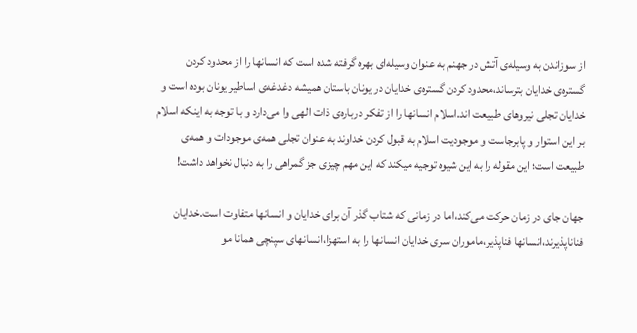از سوزاندن به‌ وسیله‌ی آتش در جهنم به‌ عنوان وسیله‌ای بهره‌ گرفته‌ شده‌ است که‌ انسانها را از محدود کردن گستره‌ی خدایان بترساند،محدود کردن گستره‌ی خدایان در یونان باستان همیشه‌ دغدغه‌ی اساطیر یونان بوده‌ است و خدایان تجلی نیروهای طبیعت اند.اسلام انسانها را از تفکر درباره‌ی ذات الهی وا می‌دارد و با توجه‌ به‌ اینکه‌ اسلام بر این استوار و پابرجاست و موجودیت اسلام به‌ قبول کردن خداوند به‌ عنوان تجلی همه‌ی موجودات و همه‌ی طبیعت است؛ این مقوله‌ را به‌ این شیوه‌ توجیه‌ میکند که‌ این مهم چیزی جز گمراهی را به‌ دنبال نخواهد داشت!

جهان جای در زمان حرکت می‌کند،اما در زمانی که‌ شتاب گذر آن برای خدایان و انسانها متفاوت است.خدایان فناناپذیرند،انسانها فناپذیر،ماموران سری خدایان انسانها را به‌ استهزا،انسانهای سپنچی همانا مو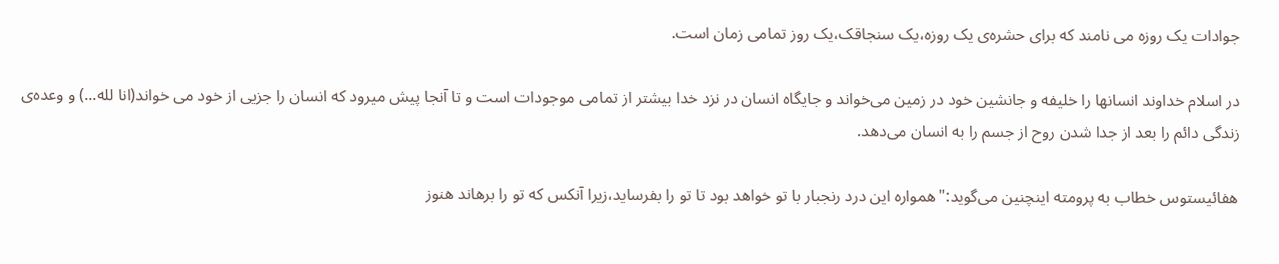جوادات یک روزه‌ می نامند که‌ برای حشره‌ی یک روزه‌،یک سنجاقک،یک روز تمامی زمان است.

در اسلام خداوند انسانها را خلیفه‌ و جانشین خود در زمین می‌‌خواند و جایگاه انسان در نزد خدا بیشتر از تمامی موجودات است و تا آنجا پیش میرود که‌ انسان را جزیی از خود می خواند(انا لله‌...) و وعده‌ی زندگی دائم را بعد از جدا شدن روح از جسم را به‌ انسان می‌دهد.

هفائیستوس خطاب به‌ پرومته‌ اینچنین می‌گوید:"همواره‌ این درد رنجبار با تو خواهد بود تا تو را بفرساید،زیرا آنکس که‌ تو را برهاند هنوز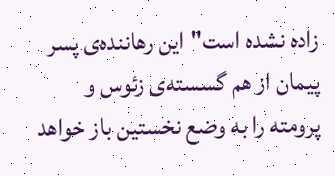زاده‌ نشده‌ است"این رهاننده‌ی پسر پیمان از هم گسسته‌ی زئوس و پرومته‌ را به‌ وضع نخستین باز خواهد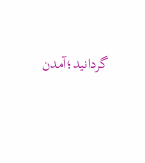گردانید؛آمدن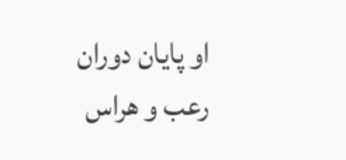او پایان دوران رعب و هراس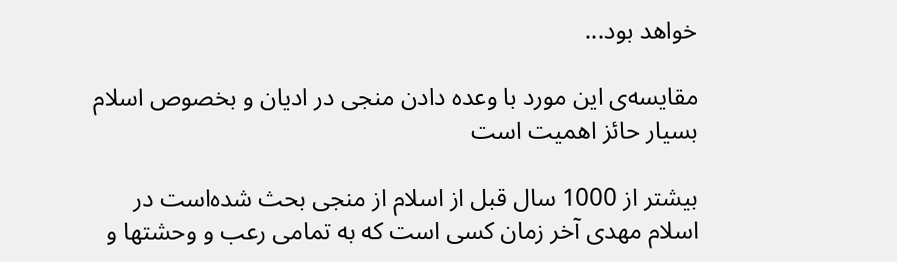خواهد بود...

مقایسه‌ی این مورد با وعده‌ دادن منجی در ادیان و بخصوص اسلام بسیار حائز اهمیت است

بیشتر از 1000 سال قبل از اسلام از منجی بحث شده‌است در اسلام مهدی آخر زمان کسی است که‌ به‌ تمامی رعب و وحشتها و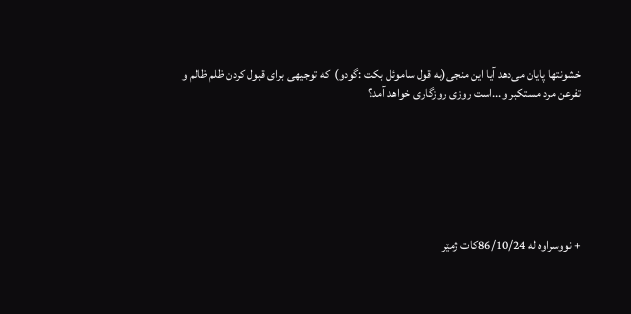خشونتها پایان می‌دهد آیا این منجی(به‌ قول ساموئل بکت :گودو)  که‌ توجیهی برای قبول کردن ظلم ظالم و تفرعن مرد مستکبر و...است روزی روزگاری خواهد آمد؟







+ نووسراوه‌ له‌ 86/10/24کات ژمێر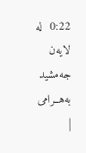0:22  له‌ لایه‌ن جه‌مشید به‌هــرامی  |